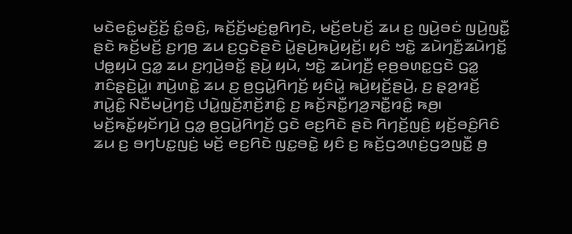ꤗꤢꤧꤕꤢꤨ꤭ꤗꤢꤩ꤬ꤢꤩ꤬ ꤢꤨ꤭ꤋꤢꤨ꤬, ꤒꤢꤩ꤬ꤢꤩ꤬ꤗꤢꤦ꤬ꤥ꤭ꤖꤚꤢꤧ, ꤗꤢꤩ꤬ꤕꤝꤢꤩ꤬ ꤘꤣ ꤢ꤬ ꤜꤣꤧ꤬ꤋꤢꤦ ꤜꤣꤧ꤬ꤜꤢꤪ꤭ ꤔꤢꤧ ꤒꤢꤩ꤬ꤗꤢꤩ꤬ ꤢ꤬ꤚꤥ꤬ ꤘꤣ ꤢ꤬ꤞꤢꤧꤔꤢꤧ ꤣꤧ꤭ꤔꤣꤧ꤬ꤒꤣꤧ꤬ꤟꤢꤩ꤬꤯ ꤟꤢꤨ ꤠꤢꤧ꤭ ꤘꤣꤧꤚꤢꤪ꤬ꤘꤣꤧꤚꤢꤩ꤭ ꤓꤥ꤭ꤟꤣꤧ ꤞꤤ꤭ ꤘꤣ ꤢ꤬ꤚ꤫ꤣꤧ꤬ꤋꤢꤩ꤭ ꤔꤣꤧ꤬ ꤟꤣꤧ, ꤠꤢꤧ꤭ ꤘꤣꤧꤚꤢꤪ꤬ ꤕ꤫ꤥ꤬ꤋꤛꤢ꤭ꤞꤢꤧ ꤞꤤ꤭ ꤊꤢꤨꤔ꤫ꤢꤧ꤬ꤣꤧ꤭꤯ ꤊꤣꤧ꤬ꤛꤢꤧ꤭ ꤘꤣ ꤢ꤬ ꤥ꤬ꤞꤣꤧ꤭ꤖꤚꤢꤩ꤬ ꤟꤢꤨꤣꤧ꤭ ꤒꤣꤧ꤬ꤟꤢꤩ꤬ꤔꤣꤧ꤬, ꤢ꤬ ꤔ꤫ꤤ꤬ꤙꤢꤩ꤬ ꤊꤣꤧ꤭ꤢꤨ꤭ ꤡꤢꤪꤗꤣꤧ꤬ꤚꤢꤧ꤬ ꤓꤣꤧ꤭ꤜ꤫ꤢꤩ꤬ꤊ꤫ꤢꤩ꤬ꤊꤢꤨ꤭ ꤢ꤬ ꤒꤢꤩ꤬ꤏꤢꤪ꤭ꤚꤤ꤬ꤏꤢꤪ꤭ꤙꤢꤨ꤭ ꤒꤥ꤬꤯
ꤗꤢꤩ꤬ꤒꤢꤩ꤭ꤟꤢꤩꤚꤣꤧ꤬ ꤞꤤ꤭ ꤥ꤬ꤞꤣꤧ꤭ꤖꤚꤢꤩ꤬ ꤞꤢꤧ ꤕꤢ꤬ꤖꤢꤧ ꤔꤢꤧ ꤖꤚꤢꤩ꤬ꤜꤢꤨ꤬ ꤟꤢꤩ꤬ꤋꤢꤨ꤬ꤖꤢꤨ ꤘꤣ ꤢ꤬ ꤋꤚꤝꤢ꤭ꤜꤢꤦ꤬ ꤗꤢꤩ꤬ ꤕꤢ꤬ꤖꤢꤧ ꤜꤢ꤭ꤋꤢꤧ꤭ ꤟꤢꤨ ꤢ꤬ ꤒꤢꤩ꤬ꤞꤤꤛ꤫ꤢꤦ꤬ꤞꤤꤜꤢꤪ꤭ ꤥ꤬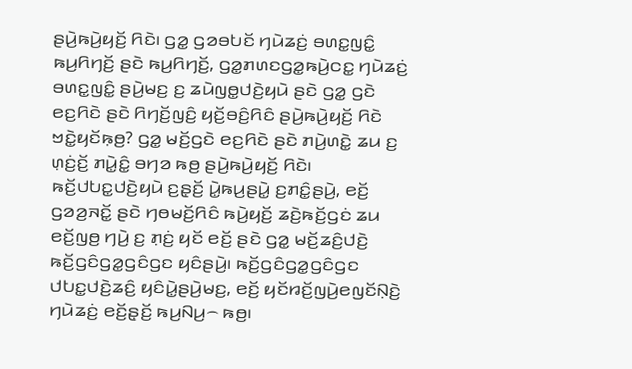ꤔꤣꤧ꤬ꤒꤣꤧ꤬ꤟꤢꤩ꤬ ꤖꤢꤧ꤯ ꤞꤤ꤭ ꤞꤤꤋꤝꤢꤩ ꤚꤣꤧꤘꤢꤦ꤬ ꤋꤛꤢ꤭ꤜꤢꤨ꤭ ꤒꤣ꤬ꤖꤚꤢꤩ꤬ ꤔꤢꤧ ꤒꤣ꤬ꤖꤚꤢꤩ꤬, ꤞꤤ꤭ꤊꤛꤢꤞꤤ꤭ꤒꤣꤧ꤬ꤍꤢ꤭ ꤚꤣꤧꤘꤢꤦ꤬ ꤋꤛꤢ꤭ꤜꤢꤨ꤭ ꤔꤣꤧ꤬ꤗꤢ꤬ ꤢ꤬ ꤘꤣꤧꤜꤥ꤭ꤓꤢꤧ꤬ꤟꤣꤧ ꤔꤢꤧ ꤞꤤ꤭ ꤞꤢꤧ ꤕꤢ꤬ꤖꤢꤧ ꤔꤢꤧ ꤖꤚꤢꤩ꤬ꤜꤢꤨ꤬ ꤟꤢꤩ꤬ꤋꤢꤨ꤬ꤖꤢꤨ ꤔꤣꤧ꤬ꤒꤣꤧ꤬ꤟꤢꤩ꤬ ꤖꤢꤧ ꤠꤢꤧ꤭ꤟꤢꤩꤒ꤫ꤥ꤬? ꤞꤤ꤭ ꤗꤢꤩ꤬ꤞꤢꤧ ꤕꤢ꤬ꤖꤢꤧ ꤔꤢꤧ ꤊꤣꤧ꤬ꤛꤢꤧ꤭ ꤘꤣ ꤢ꤬ ꤛ꤫ꤢꤦ꤬ꤢꤩ꤬ ꤊꤣꤧ꤭ꤢꤨ꤭ ꤋꤚꤤ ꤒꤥ꤬ ꤔꤣꤧ꤬ꤒꤣꤧ꤬ꤟꤢꤩ꤬ ꤖꤢꤧ꤯
ꤒꤢꤩ꤬ꤓꤝꤢ꤭ꤓꤢꤧ꤬ꤟꤣꤧ ꤢ꤬ꤔ꤫ꤢꤩ꤬ ꤣꤧ꤭ꤒꤣ꤬ꤔꤣꤧ꤭ ꤢ꤬ꤊꤢꤨ꤭ꤔꤣꤧ꤬, ꤕꤢꤩ꤬ ꤞꤤꤤ꤬ꤏꤢꤩ꤭ ꤔꤢꤧ ꤚꤥꤗꤢꤩ꤬ꤖꤢꤨ ꤒꤣꤧ꤬ꤟꤢꤩ꤬ ꤘꤢꤧ꤬ꤒꤢꤩ꤬ꤞꤢꤦ ꤘꤣ ꤕꤢꤩ꤬ꤜꤥ꤬ ꤚꤣꤧ꤬ ꤢ꤬ ꤊ꤫ꤢꤦ꤬ ꤟꤢꤩ ꤕꤢꤩ꤬ ꤔꤢꤧ ꤞꤤ꤭ ꤗꤢꤩ꤬ꤘꤢꤨ꤬ꤓꤢꤧ꤬ ꤒꤢꤩ꤬ꤞꤢꤨꤞꤤ꤭ꤞꤢꤨꤞꤢ ꤟꤢꤨꤔꤣꤧ꤬꤯ ꤒꤢꤩ꤬ꤞꤢꤨꤞꤤ꤭ꤞꤢꤨꤞꤢ ꤓꤝꤢ꤭ꤓꤢꤧ꤬ꤘꤢꤨ꤬ ꤟꤢꤨꤣꤧ꤭ꤔꤣꤧ꤬ꤗꤢ꤬, ꤕꤢꤩ꤬ ꤟꤢꤩꤙꤢꤩ꤬ꤜꤣꤧ꤬ꤕꤜꤢꤩꤡ꤫ꤢꤧ꤬ ꤚꤣꤧꤘꤢꤦ꤬ ꤕꤢꤩ꤬ꤔ꤫ꤢꤩ꤬ ꤒꤣ꤬ꤡꤣ꤬꤮ ꤒꤥ꤬꤯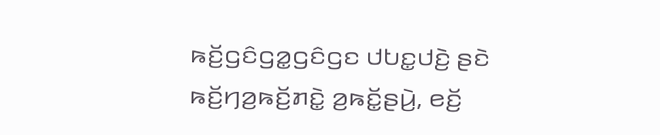ꤒꤢꤩ꤬ꤞꤢꤨꤞꤤ꤭ꤞꤢꤨꤞꤢ ꤓꤝꤢ꤭ꤓꤢꤧ꤬ ꤔꤢꤧ ꤒꤢꤩ꤬ꤚꤤ꤬ꤒꤢꤩ꤬ꤊꤢꤧ꤭ ꤤ꤬ꤒꤢꤩ꤭ꤔꤣꤧ꤬, ꤕꤢꤩ꤬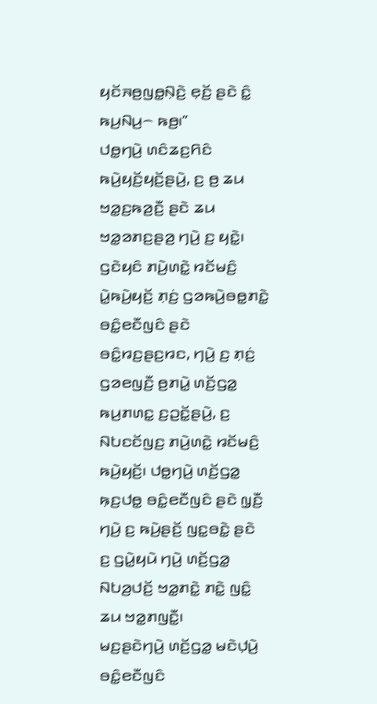ꤟꤢꤩꤏꤥ꤬ꤜꤥ꤭ꤡ꤫ꤢꤧ꤬ ꤕ꤫ꤢꤩ꤬ ꤔꤢꤧ ꤢꤨ꤭ ꤒꤣ꤬ꤡꤣ꤬꤮ ꤒꤥ꤬꤯”
ꤓꤥ꤭ꤚꤣꤧ꤬ ꤛꤢꤨꤘꤢ꤬ꤖꤢꤨ ꤒꤣꤧ꤬ꤟꤢꤩ꤬ꤟꤢꤩ꤬ꤔꤣꤧ꤬, ꤢ꤬ ꤥ꤬ ꤘꤣ ꤠꤤ꤭ꤢ꤬ꤒꤤ꤬ꤢꤪ꤬ ꤔꤢꤧ ꤘꤣ ꤠꤤ꤭ꤤꤊꤢ꤬ꤔꤤ꤬ ꤚꤣꤧ꤬ ꤢ꤬ ꤟꤢꤧ꤭꤯ ꤞꤢꤧꤟꤢꤨ ꤊꤣꤧ꤬ꤛꤢꤧ꤭ ꤙꤢꤩꤗꤢꤨ꤬ ꤣꤧ꤭ꤒꤣꤧ꤬ꤟꤢꤩ꤬ ꤊ꤫ꤢꤦ꤬ ꤞꤤꤒꤣꤧ꤬ꤋꤥ꤭ꤊꤢꤧ꤭ ꤋꤢꤨ꤭ꤕꤢꤪꤜꤢꤨ ꤔꤢꤧ ꤋꤢꤨ꤭ꤙꤢ꤬ꤔꤢ꤬ꤙꤢ, ꤚꤣꤧ꤬ ꤢ꤬ ꤊ꤫ꤢꤦ꤬ ꤞꤤꤕꤜꤢꤪ꤬ ꤥ꤬ꤊꤣꤧ꤭ ꤛꤢꤩ꤬ꤞꤤ꤭ ꤒꤣ꤬ꤊꤛꤢ꤭ ꤢ꤬ꤑꤢꤩ꤭ꤔꤣꤧ꤬, ꤢ꤬ ꤡꤝꤢꤢꤩꤜꤢ꤬ ꤊꤣꤧ꤬ꤛꤢꤧ꤭ ꤙꤢꤩꤗꤢꤨ꤬ ꤒꤣꤧ꤬ꤟꤢꤩ꤬꤯ ꤓꤥ꤭ꤚꤣꤧ꤬ ꤛꤢꤩ꤬ꤞꤤ꤭ ꤒ꤫ꤢ꤬ꤓꤥ꤭ ꤋꤢꤨ꤭ꤕꤢꤪꤜꤢꤨ ꤔꤢꤧ ꤜ꤫ꤢꤪ꤬ ꤚꤣꤧ꤬ ꤢ꤬ ꤒꤣꤧ꤬ꤔꤢꤩ꤬ ꤜꤢ꤭ꤋꤢꤧ꤭ ꤔꤢꤧ ꤢ꤬ ꤞꤣꤧ꤭ꤟꤣꤧ ꤚꤣꤧ꤬ ꤛꤢꤩ꤬ꤞꤤ꤭ ꤡꤝꤤ꤬ꤓꤢꤩ꤬ ꤠꤤ꤭ꤊꤢꤧ꤭ ꤊꤢꤧ꤭ ꤜꤢꤨ꤭ ꤘꤣ ꤠꤤ꤭ꤊꤜꤢꤪ꤭꤯
ꤗꤢ꤬ꤔꤢꤧꤚꤣꤧ꤬ ꤛꤢꤩ꤬ꤞꤤ꤭ ꤗꤢꤧꤓ꤫ꤣꤧ꤬ ꤋꤢꤨ꤭ꤕꤢꤪꤜꤢꤨ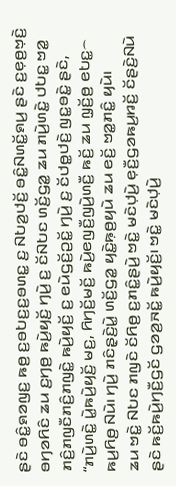ꤔꤢꤧ ꤋꤢꤨ꤭ꤎꤤꤜꤢ꤬ ꤒꤥ꤬ ꤢ꤬ꤋꤝꤢ꤬ꤢ꤬ꤋꤛꤢ꤭ ꤢ꤬ ꤡꤝꤤ꤬ꤓꤢꤩ꤬ ꤋꤢꤨ꤭ꤡꤛꤢꤩ꤭ꤎꤣ꤬ ꤔꤢꤧ ꤢ꤬ꤕ꤫ꤥ꤬ꤠ꤫ꤢꤧ꤬ ꤋꤚꤤꤖꤢꤨ ꤘꤣ ꤢ꤬ꤚꤥ꤬ ꤒꤣꤧ꤬ꤟꤢꤩ꤬ ꤚꤣꤧ꤬ ꤢ꤬ ꤢꤩꤡꤝꤢ ꤛꤢꤩ꤬ꤞꤤ꤭ ꤘꤣ ꤊꤣꤧ꤬ꤛꤢꤧ꤭ ꤓꤝꤢ꤭ ꤠꤤ꤭ ꤊꤢꤨ꤬ꤊꤜꤢꤪꤊꤢꤨ꤬ꤊꤜꤢꤧ꤭ ꤒꤣꤧ꤬ꤟꤢꤩ꤬ ꤢ꤬ ꤕꤣꤧꤞꤢꤩ꤬ꤑꤢꤩ꤭ ꤚꤣꤧ꤬ ꤢ꤬ ꤢꤩꤓꤥ꤭ꤓꤢꤧ꤬ ꤜꤢ꤭ꤋꤢꤧ꤭ ꤔꤢꤧ, “ꤊꤣꤧ꤬ꤛꤢꤧ꤭ ꤣꤧ꤭ꤒꤣꤧ꤬ꤟꤢꤩ꤬ ꤗꤢ꤬, ꤖꤚꤢꤩ꤬ꤗꤢꤩ꤬ ꤒꤣꤧ꤬ꤕꤜꤢꤪ꤬ꤜꤣꤧ꤬ꤛꤢꤪ꤬ ꤒꤢꤩ꤬ ꤘꤣ ꤜ꤫ꤢꤩ꤬ꤥ꤬ ꤕꤝꤢ꤭꤮ ꤒꤣ꤬ꤖꤥ꤬ ꤡꤣꤧ꤯ ꤚꤣꤧ꤬ ꤊꤢꤨꤔ꤫ꤢꤧ꤬ꤣꤧ꤭ ꤛꤢꤩ꤬ꤞꤤ꤭ ꤟꤢꤧ꤭ꤒ꤫ꤥ꤬ꤟꤣꤧ ꤘꤣ ꤕꤢꤩ꤬ ꤠꤤ꤭ꤊꤢꤨ꤭ ꤟꤣꤧ꤯
ꤘꤣ ꤠꤢꤧ꤭ ꤡꤝꤢ ꤊꤜꤢꤧ ꤢꤩꤖꤥ꤬ ꤢ꤬ꤊꤢꤨ꤭ꤔꤣꤧ꤬ ꤠꤢꤧ꤭ ꤗꤢꤧꤓ꤫ꤣꤧ꤬ ꤕ꤫ꤢꤪ꤬ꤞꤤꤒꤣ꤬ꤙꤢꤩ꤬ ꤢꤩꤔꤢꤧ꤬ꤡꤣꤧ ꤔꤢꤧ ꤒꤢꤩ꤬ꤒꤣꤧ꤬ꤚꤢꤪ꤬ꤞꤢꤩ ꤞꤤꤤ꤬ꤏꤢꤩ꤭ ꤒꤣꤧ꤬ꤟꤢꤩ꤬꤯ ꤠꤢꤧ꤭ ꤗꤢꤧꤓ꤫ꤣꤧ꤬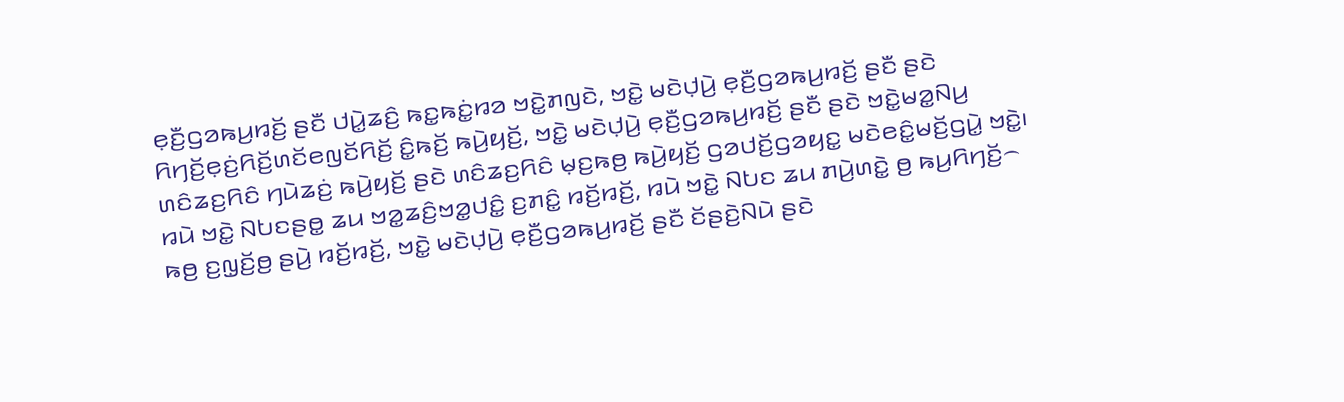ꤕ꤫ꤢꤪ꤬ꤞꤤꤒꤣ꤬ꤙꤢꤩ꤬ ꤔꤢꤪ ꤓꤣꤧ꤭ꤘꤢꤨ꤬ ꤒꤢ꤭ꤒꤢꤦ꤭ꤙꤤ ꤠꤢꤧ꤭ꤊꤜꤢꤧ, ꤠꤢꤧ꤭ ꤗꤢꤧꤓ꤫ꤣꤧ꤬ ꤕ꤫ꤢꤪ꤬ꤞꤤꤒꤣ꤬ꤙꤢꤩ꤬ ꤔꤢꤪ ꤔꤢꤧ ꤖꤚꤢꤩ꤬ꤕ꤫ꤢꤦ꤬ꤖꤢꤩ꤬ꤛꤢꤩꤕꤜꤢꤩꤖꤢꤩ꤬ ꤢꤨ꤭ꤒꤢꤩ꤬ ꤒꤣꤧ꤬ꤟꤢꤩ꤬, ꤠꤢꤧ꤭ ꤗꤢꤧꤓ꤫ꤣꤧ꤬ ꤕ꤫ꤢꤪ꤬ꤞꤤꤒꤣ꤬ꤙꤢꤩ꤬ ꤔꤢꤪ ꤔꤢꤧ ꤠꤢꤧ꤭ꤗꤤ꤭ꤡꤣ꤬ ꤛꤢꤨꤘꤢ꤬ꤖꤢꤨ ꤚꤣꤧꤘꤢꤦ꤬ ꤒꤣꤧ꤬ꤟꤢꤩ꤬ ꤔꤢꤧ ꤛꤢꤨꤘꤢ꤬ꤖꤢꤨ ꤗ꤫ꤢ꤬ꤒꤥ꤬ ꤒꤣꤧ꤬ꤟꤢꤩ꤬ ꤞꤤꤓꤢꤩ꤬ꤞꤤꤟꤢ꤭ ꤗꤢꤧꤕꤢꤨ꤭ꤗꤢꤩ꤬ꤞꤣꤧ꤭ ꤠꤢꤧ꤭꤯ ꤙꤣꤧ ꤠꤢꤧ꤭ ꤡꤝꤢꤔꤥ꤭ ꤘꤣ ꤠꤤ꤭ꤘꤢꤨ꤬ꤠꤤ꤭ꤓꤢꤨ꤭ ꤢ꤬ꤊꤢꤨ꤭ ꤙꤢꤩ꤬ꤙꤢꤩ꤬, ꤙꤣꤧ ꤠꤢꤧ꤭ ꤡꤝꤢ ꤘꤣ ꤊꤣꤧ꤬ꤛꤢꤧ꤭ ꤥ꤬ ꤒꤣ꤬ꤖꤚꤢꤩ꤬꤮ ꤒꤥ꤬ ꤢ꤬ꤜ꤫ꤢꤩ꤬ꤥ꤬ ꤔꤣꤧ꤬ ꤙꤢꤩ꤬ꤙꤢꤩ꤬, ꤠꤢꤧ꤭ ꤗꤢꤧꤓ꤫ꤣꤧ꤬ ꤕ꤫ꤢꤪ꤬ꤞꤤꤒꤣ꤬ꤙꤢꤩ꤬ ꤔꤢꤪ ꤢꤩꤔꤢꤧ꤬ꤡꤣꤧ ꤔꤢꤧ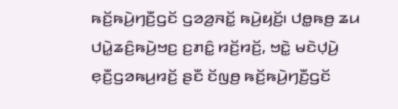ꤒꤢꤩ꤬ꤒꤣꤧ꤬ꤚꤢꤪ꤬ꤞꤢꤩ ꤞꤤꤤ꤬ꤏꤢꤩ꤭ ꤒꤣꤧ꤬ꤟꤢꤩ꤬꤯ ꤓꤥ꤭ꤒꤥ꤬ ꤘꤣ ꤓꤣꤧ꤭ꤘꤢꤨ꤬ꤒꤣꤧ꤬ꤠꤢ꤬ ꤢ꤬ꤊꤢꤨ꤭ ꤙꤢꤩ꤬ꤙꤢꤩ꤬, ꤠꤢꤧ꤭ ꤗꤢꤧꤓ꤫ꤣꤧ꤬ ꤕ꤫ꤢꤪ꤬ꤞꤤꤒꤣ꤬ꤙꤢꤩ꤬ ꤔꤢꤪ ꤢꤩꤜꤥ꤬ ꤒꤢꤩ꤬ꤒꤣꤧ꤬ꤚꤢꤪ꤬ꤞꤢꤩ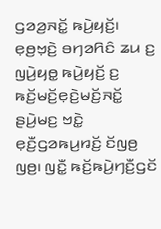ꤞꤤꤤ꤬ꤏꤢꤩ꤭ ꤒꤣꤧ꤬ꤟꤢꤩ꤬꤯ ꤕ꤫ꤥ꤬ꤠ꤫ꤢꤧ꤬ ꤋꤚꤤꤖꤢꤨ ꤘꤣ ꤢ꤬ ꤜꤣꤧ꤬ꤟꤥ꤭ ꤒꤣꤧ꤬ꤟꤢꤩ꤬ ꤢ꤬ ꤒꤢꤩ꤬ꤗꤢꤩ꤬ꤕ꤫ꤢꤧ꤬ꤗꤢꤩ꤬ꤏꤢꤩ꤭ ꤔꤣꤧ꤬ꤗꤢ꤬ ꤠꤢꤧ꤭ ꤕ꤫ꤢꤪ꤬ꤞꤤꤒꤣ꤬ꤙꤢꤩ꤬ ꤢꤩꤜꤥ꤬ ꤜꤥ꤬꤯ ꤜꤢꤪ꤭ ꤒꤢꤩ꤬ꤒꤣꤧ꤬ꤚꤢꤪ꤬ꤞꤢꤩ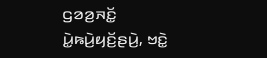ꤞꤤꤤ꤬ꤏꤢꤩ꤭ ꤣꤧ꤭ꤒꤣꤧ꤬ꤟꤢꤩ꤬ꤔꤣꤧ꤬, ꤠꤢꤧ꤭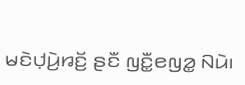ꤗꤢꤧꤓ꤫ꤣꤧ꤬ꤙꤢꤩ꤬ ꤔꤢꤪ ꤜꤢꤪ꤭ꤕꤜꤤ꤭ ꤡꤣꤧ꤯